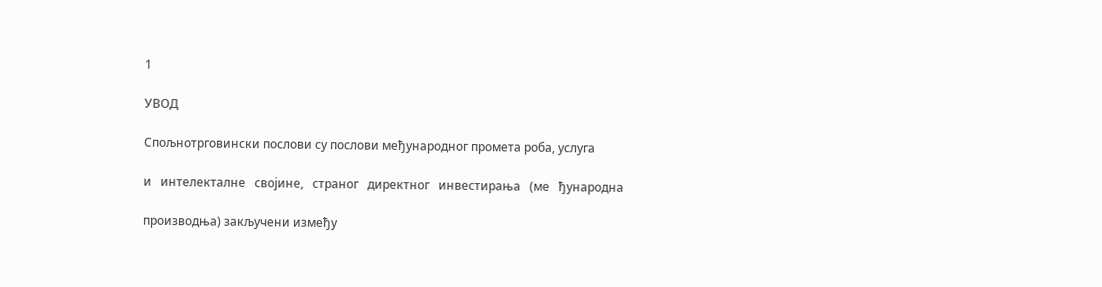1

УВОД

Спољнотрговински послови су послови међународног промета роба, услуга

и   интелекталне   својине,   страног   директног   инвестирања   (ме   ђународна

производња) закључени између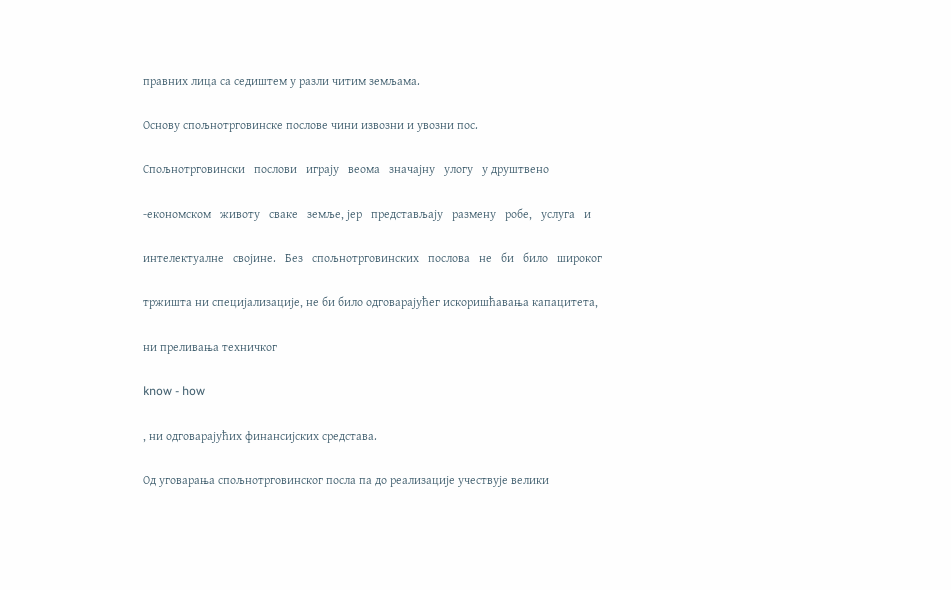правних лица са седиштем у разли читим земљама.

Основу спољнотрговинске послове чини извозни и увозни пос.

Спољнотрговински   послови   играју   веома   значајну   улогу   у друштвено

-економском   животу   сваке   земље, јер   представљају   размену   робе,   услуга   и

интелектуалне   својине.   Без   спољнотрговинских   послова   не   би   било   широког

тржишта ни специјализације, не би било одговарајућег искоришћавања капацитета,

ни преливања техничког

know - how

, ни одговарајућих финансијских средстава.

Од уговарања спољнотрговинског посла па до реализације учествује велики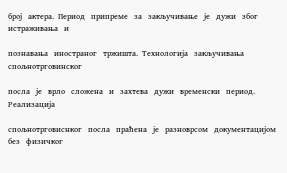број   актера.  Период   припреме   за   закључивање   је   дужи   због   истраживања   и

познавања   иностраног   тржишта.  Технологија   закључивања   спољнотрговинског

посла   је   врло   сложена   и   захтева   дужи   временски   период.  Реализација

спољнотрговиснког   посла   праћена   је   разноврсом   документацијом   без   физичког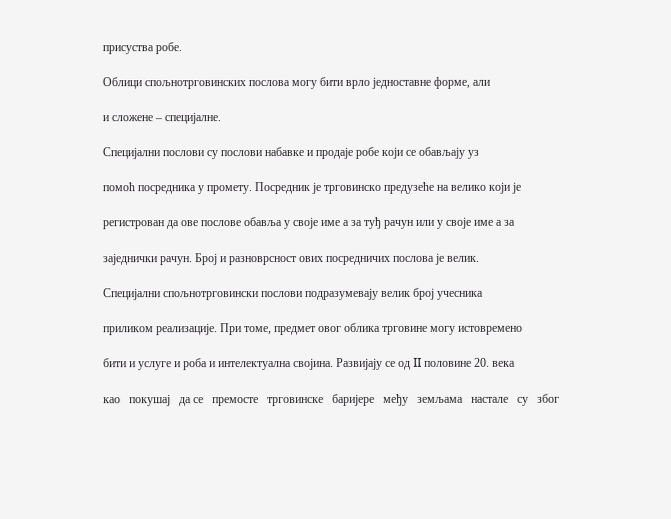присуства робе.

Облици спољнотрговинских послова могу бити врло једноставне форме, али

и сложене – специјалне.

Специјални послови су послови набавке и продаје робе који се обављају уз

помоћ посредника у промету. Посредник је трговинско предузеће на велико који је

регистрован да ове послове обавља у своје име а за туђ рачун или у своје име а за

заједнички рачун. Број и разноврсност ових посредничих послова је велик.

Специјални спољнотрговински послови подразумевају велик број учесника

приликом реализације. При томе, предмет овог облика трговине могу истовремено

бити и услуге и роба и интелектуална својина. Развијају се од II половине 20. века

као   покушај   да се   премосте   трговинске   баријере   међу   земљама   настале   су   због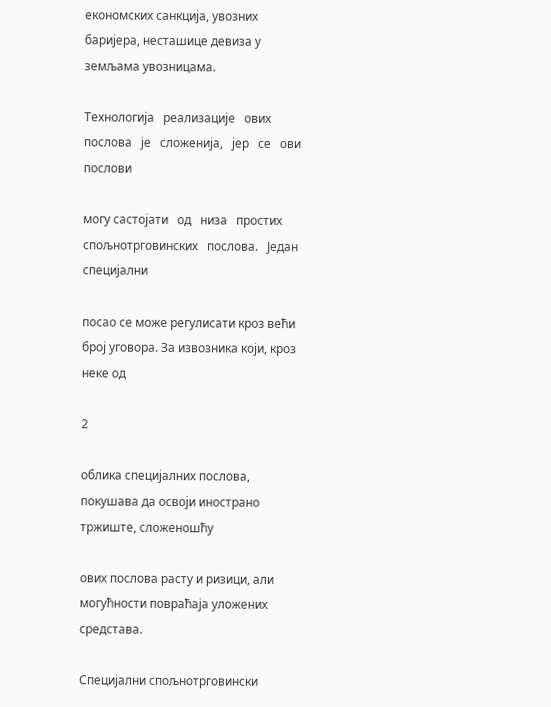економских санкција, увозних баријера, несташице девиза у земљама увозницама.

Технологија   реализације   ових   послова   је   сложенија,   јер   се   ови   послови

могу састојати   од   низа   простих   спољнотрговинских   послова.   Један   специјални

посао се може регулисати кроз већи број уговора. За извозника који, кроз неке од

2

облика специјалних послова, покушава да освоји инострано тржиште, сложеношћу

ових послова расту и ризици, али могућности повраћаја уложених средстава.

Специјални спољнотрговински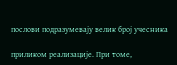послови подразумевају велик број учесника

приликом реализације. При томе,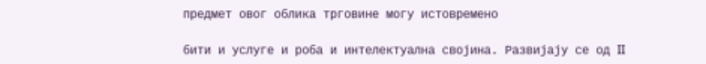предмет овог облика трговине могу истовремено

бити и услуге и роба и интелектуална својина. Развијају се од II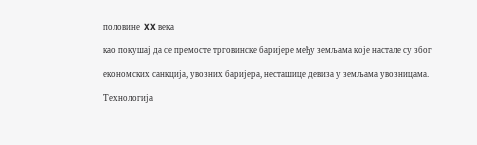половине  XX века

као покушај да се премосте трговинске баријере међу земљама које настале су због

економских санкција, увозних баријера, несташице девиза у земљама увозницама.

Технологија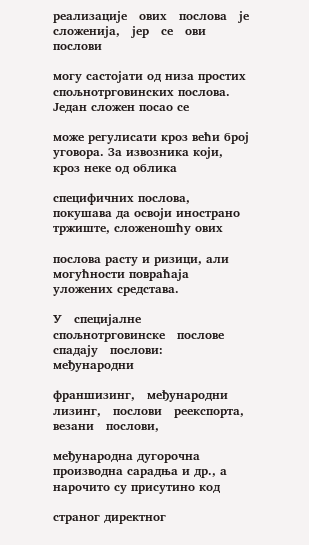реализације   ових   послова   је   сложенија,   јер   се   ови   послови

могу састојати од низа простих спољнотрговинских послова. Један сложен посао се

може регулисати кроз већи број уговора. За извозника који, кроз неке од облика

специфичних послова, покушава да освоји инострано тржиште, сложеношћу ових

послова расту и ризици, али могућности повраћаја уложених средстава.

У   специјалне   спољнотрговинске   послове   спадају   послови:   међународни

франшизинг,   међународни   лизинг,   послови   реекспорта,   везани   послови,

међународна дугорочна производна сарадња и др., а нарочито су присутино код

страног директног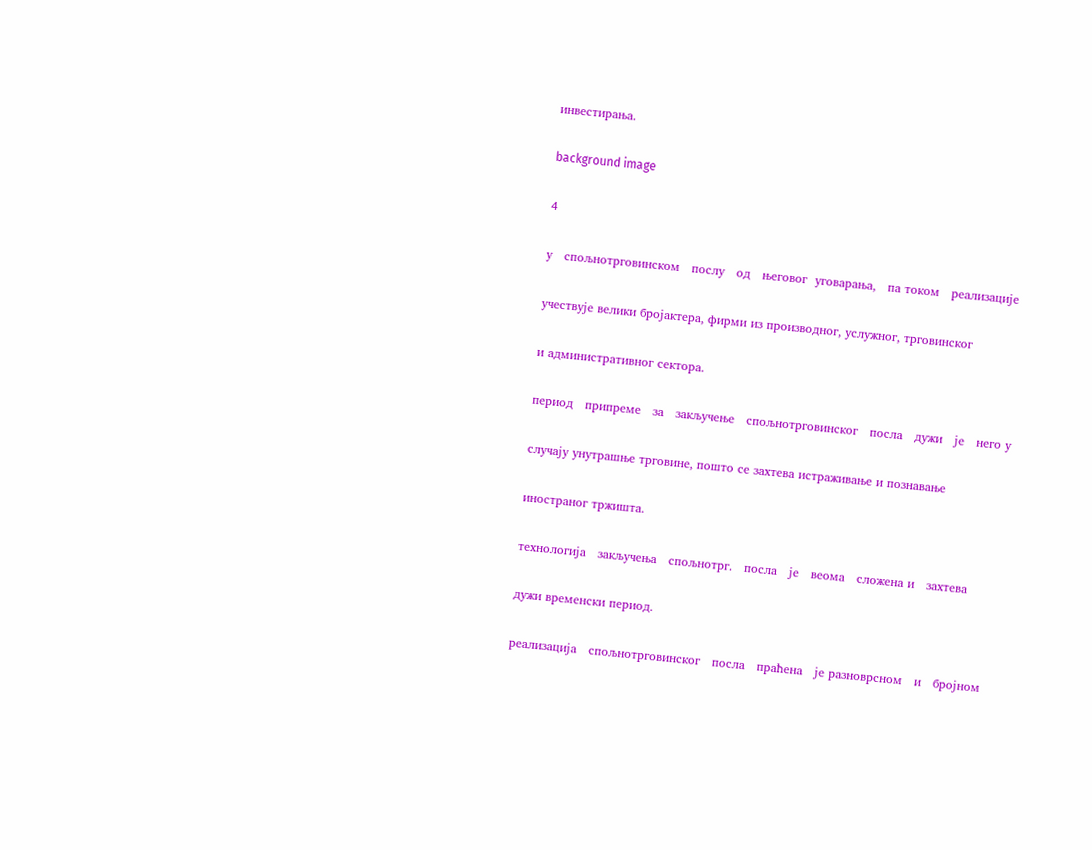инвестирања.

background image

4

у   спољнотрговинском   послу   од   његовог  уговарања,   па током   реализације

учествује велики бројактера, фирми из производног, услужног, трговинског

и административног сектора.

период   припреме   за   закључење   спољнотрговинског   посла   дужи   је   него у

случају унутрашње трговине, пошто се захтева истраживање и познавање

иностраног тржишта.

технологија   закључења   спољнотрг.   посла   је   веома   сложена и   захтева

дужи временски период.

реализација   спољнотрговинског   посла   праћена   је разноврсном   и   бројном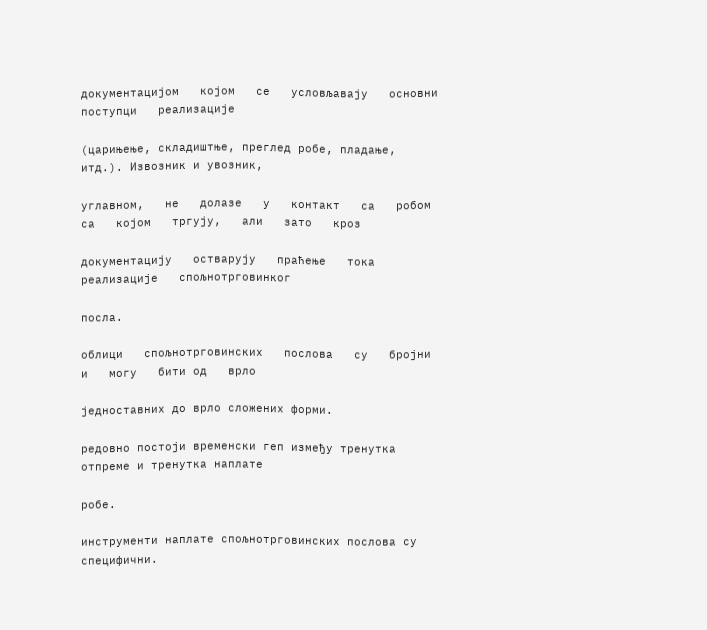документацијом   којом   се   условљавају   основни   поступци   реализације

(царињење, складиштње, преглед робе, пладање, итд.). Извозник и увозник,

углавном,   не   долазе   у   контакт   са   робом   са   којом   тргују,   али   зато   кроз

документацију   остварују   праћење   тока   реализације   спољнотрговинког

посла.

облици   спољнотрговинских   послова   су   бројни   и   могу   бити од   врло

једноставних до врло сложених форми.

редовно постоји временски геп између тренутка отпреме и тренутка наплате

робе.

инструменти наплате спољнотрговинских послова су специфични.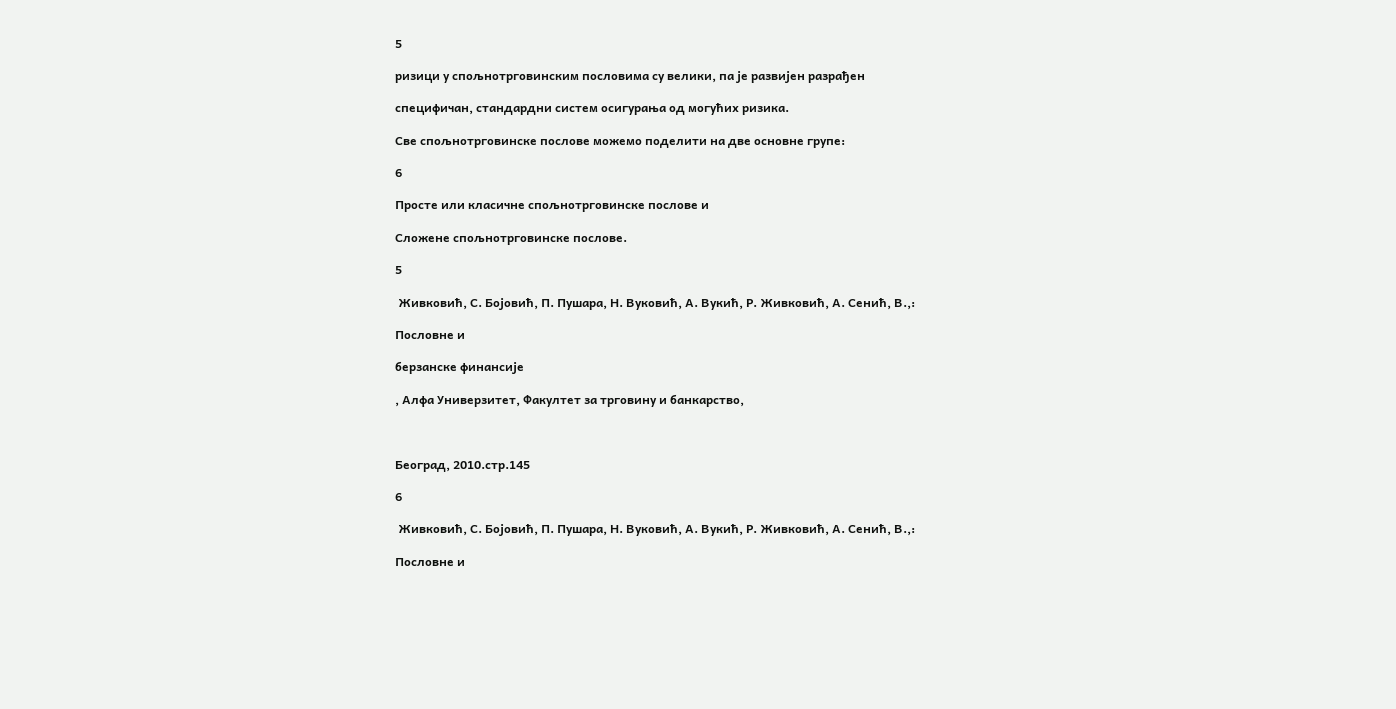5

ризици у спољнотрговинским пословима су велики, па је развијен разрађен

специфичан, стандардни систем осигурања од могућих ризика.

Све спољнотрговинске послове можемо поделити на две основне групе:

6

Просте или класичне спољнотрговинске послове и

Сложене спољнотрговинске послове.

5

 Живковић, С. Бојовић, П. Пушара, Н. Вуковић, А. Вукић, Р. Живковић, А. Сенић, В.,:

Пословне и

берзанске финансије

, Алфа Универзитет, Факултет за трговину и банкарство,



Београд, 2010.стр.145

6

 Живковић, С. Бојовић, П. Пушара, Н. Вуковић, А. Вукић, Р. Живковић, А. Сенић, В.,:

Пословне и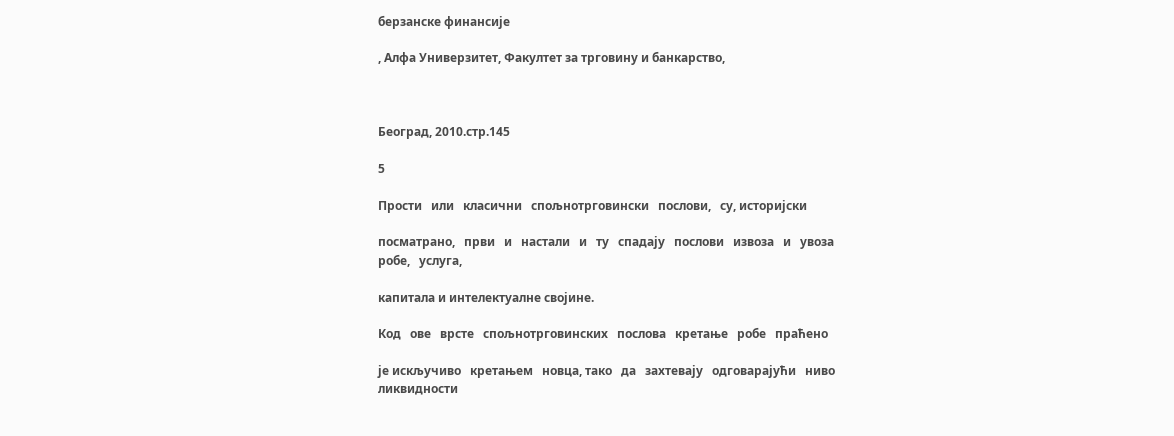берзанске финансије

, Алфа Универзитет, Факултет за трговину и банкарство,



Београд, 2010.стр.145

5

Прости   или   класични   спољнотрговински   послови,   су, историјски

посматрано,   први   и   настали   и   ту   спадају   послови   извоза   и   увоза   робе,   услуга,

капитала и интелектуалне својине.

Код   ове   врсте   спољнотрговинских   послова   кретање   робе   праћено

је искључиво   кретањем   новца, тако   да   захтевају   одговарајући   ниво   ликвидности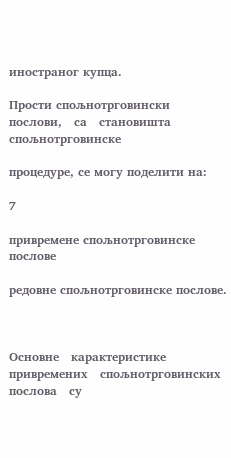иностраног купца.

Прости спољнотрговински   послови,   са   становишта   спољнотрговинске

процедуре, се могу поделити на:

7

привремене спољнотрговинске послове

редовне спољнотрговинске послове.



Основне   карактеристике   привремених   спољнотрговинских   послова   су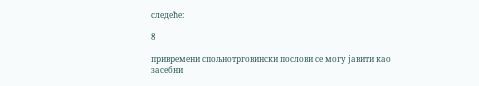следеће:

8

привремени спољнотрговински послови се могу јавити као засебни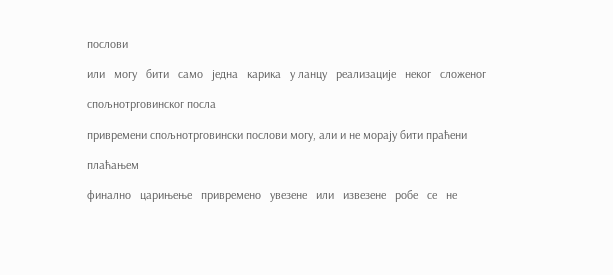послови

или   могу   бити   само   једна   карика   у ланцу   реализације   неког   сложеног

спољнотрговинског посла

привремени спољнотрговински послови могу, али и не морају бити праћени

плаћањем

финално   царињење   привремено   увезене   или   извезене   робе   се   не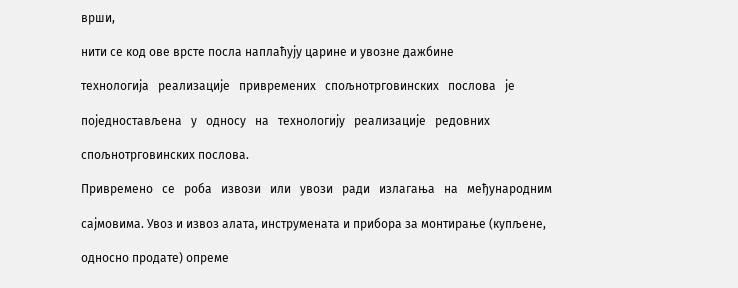врши,

нити се код ове врсте посла наплаћују царине и увозне дажбине

технологија   реализације   привремених   спољнотрговинских   послова   је

поједностављена   у   односу   на   технологију   реализације   редовних

спољнотрговинских послова.

Привремено   се   роба   извози   или   увози   ради   излагања   на   међународним

сајмовима. Увоз и извоз алата, инструмената и прибора за монтирање (купљене,

односно продате) опреме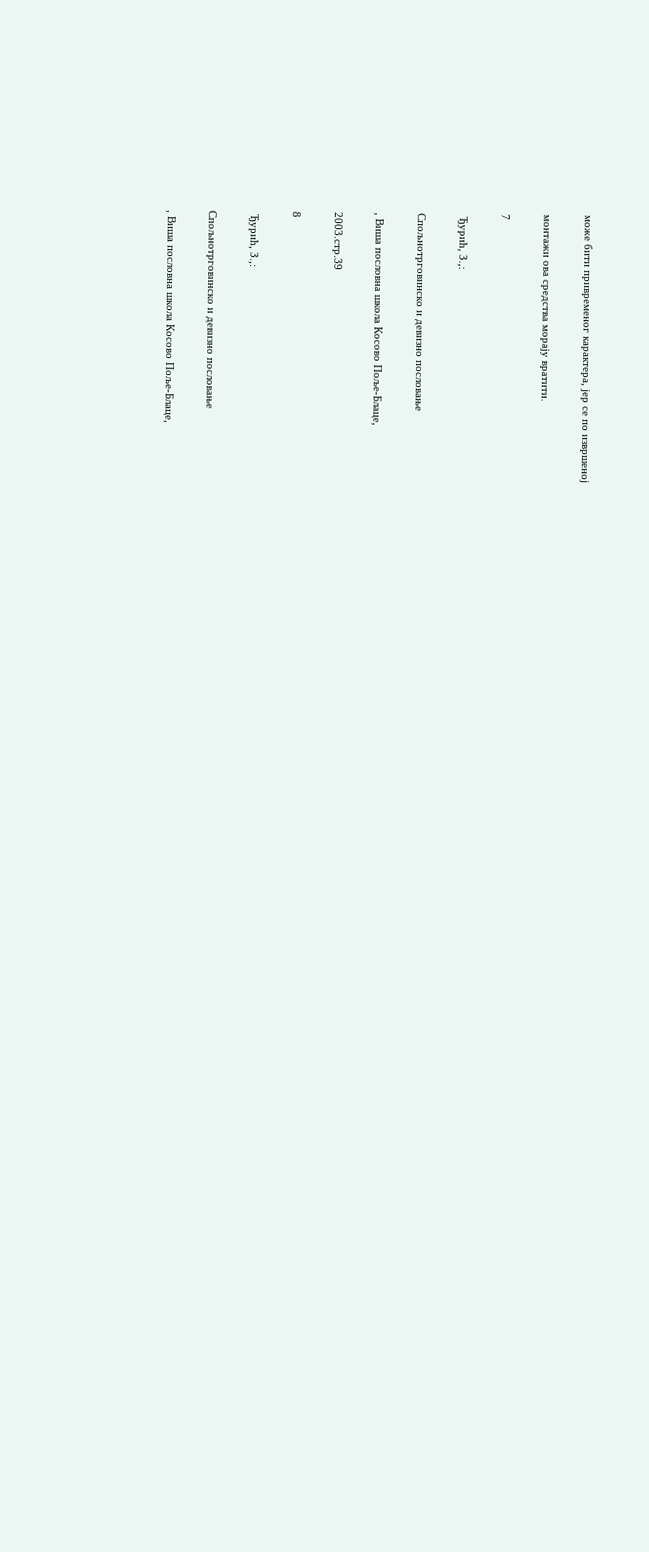може бити привременог карактера, јер се по извршеној

монтажи ова средства морају вратити.

7

 Ђурић, З.,:

Спољнотрговинско и девизно пословање

, Виша пословна школа Косово Поље-Блаце,

2003.стр.39

8

 Ђурић, З.,:

Спољнотрговинско и девизно пословање

, Виша пословна школа Косово Поље-Блаце,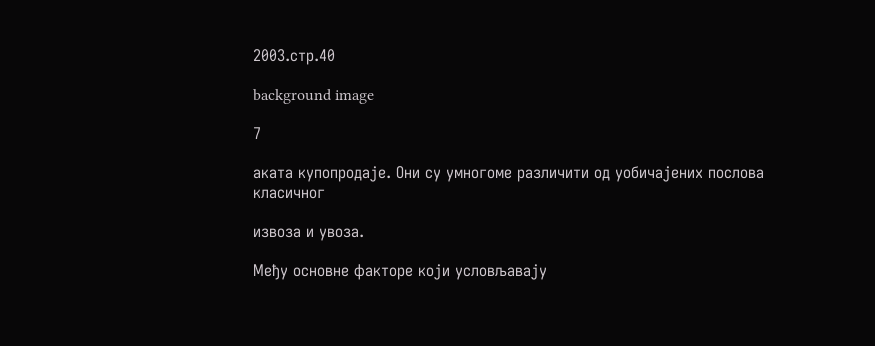2003.стр.40

background image

7

аката купопродаје. Они су умногоме различити од уобичајених послова класичног

извоза и увоза.

Међу основне факторе који условљавају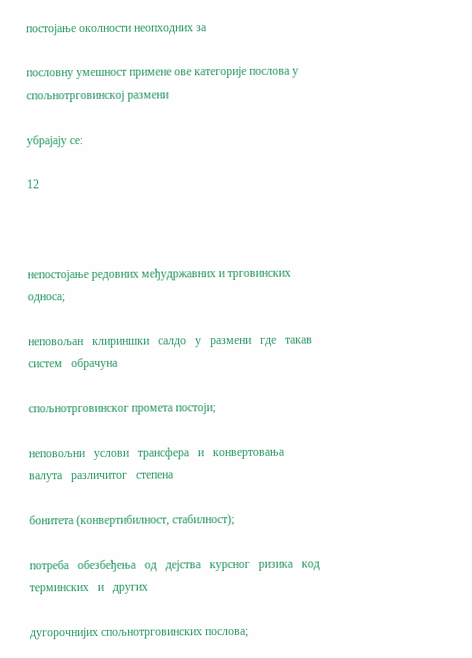постојање околности неопходних за

пословну умешност примене ове категорије послова у спољнотрговинској размени

убрајају се:

12



непостојање редовних међудржавних и трговинских односа;

неповољан   клириншки   салдо   у   размени   где   такав   систем   обрачуна

спољнотрговинског промета постоји;

неповољни   услови   трансфера   и   конвертовања   валута   различитог   степена

бонитета (конвертибилност, стабилност);

потреба   обезбеђења   од   дејства   курсног   ризика   код   терминских   и   других

дугорочнијих спољнотрговинских послова;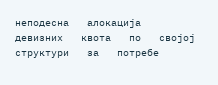неподесна   алокација   девизних   квота   по   својој   структури   за   потребе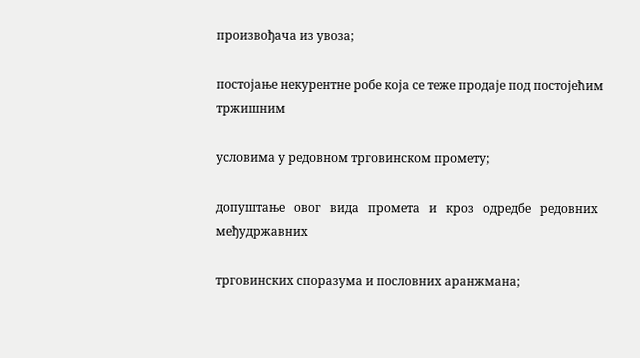произвођача из увоза;

постојање некурентне робе која се теже продаје под постојећим тржишним

условима у редовном трговинском промету;

допуштање   овог   вида   промета   и   кроз   одредбе   редовних   међудржавних

трговинских споразума и пословних аранжмана;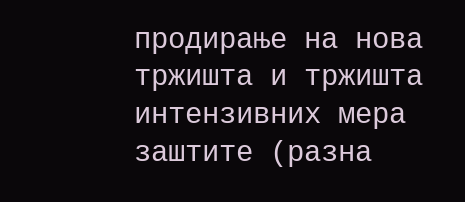продирање на нова тржишта и тржишта интензивних мера заштите (разна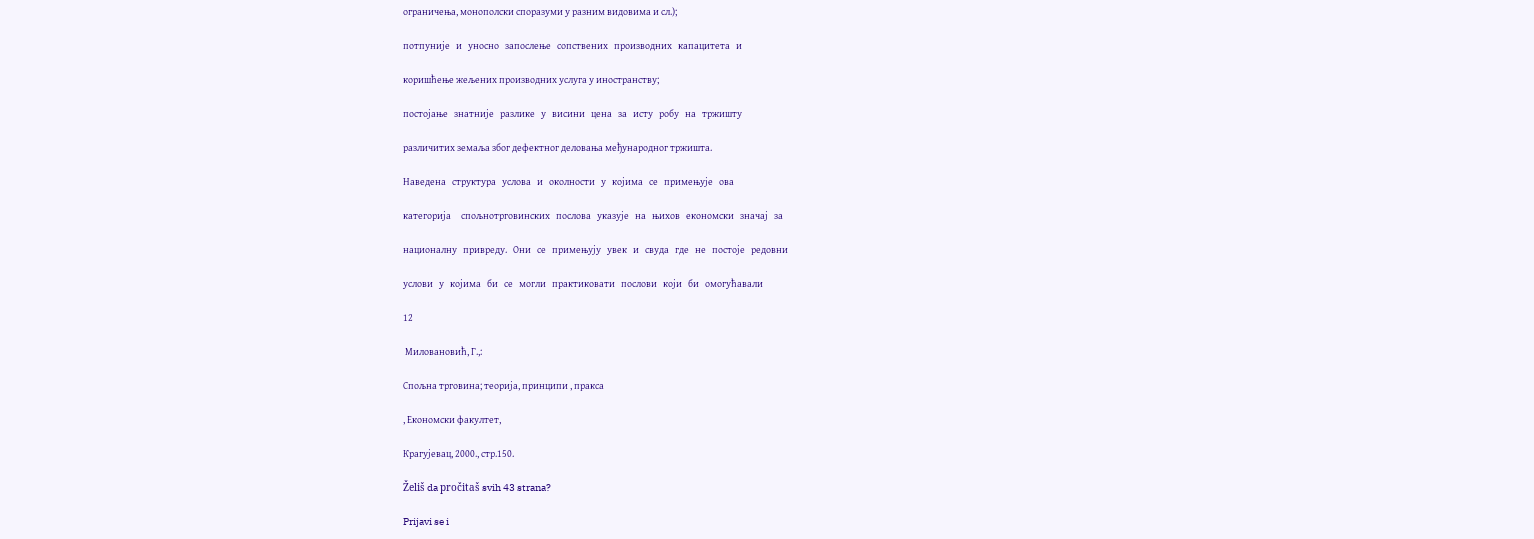ограничења, монополски споразуми у разним видовима и сл.);

потпуније   и   уносно   запослење   сопствених   производних   капацитета   и

коришћење жељених производних услуга у иностранству;

постојање   знатније   разлике   у   висини   цена   за   исту   робу   на   тржишту

различитих земаља због дефектног деловања међународног тржишта.

Наведена   структура   услова   и   околности   у   којима   се   примењује   ова

категорија     спољнотрговинских   послова   указује   на   њихов   економски   значај   за

националну   привреду.   Они   се   примењују   увек   и   свуда   где   не   постоје   редовни

услови   у   којима   би   се   могли   практиковати   послови   који   би   омогућавали

12

 Миловановић, Г.,:

Спољна трговина; теорија, принципи , пракса

, Економски факултет,

Крагујевац, 2000., стр.150.

Želiš da pročitaš svih 43 strana?

Prijavi se i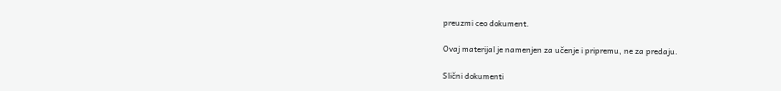preuzmi ceo dokument.

Ovaj materijal je namenjen za učenje i pripremu, ne za predaju.

Slični dokumenti